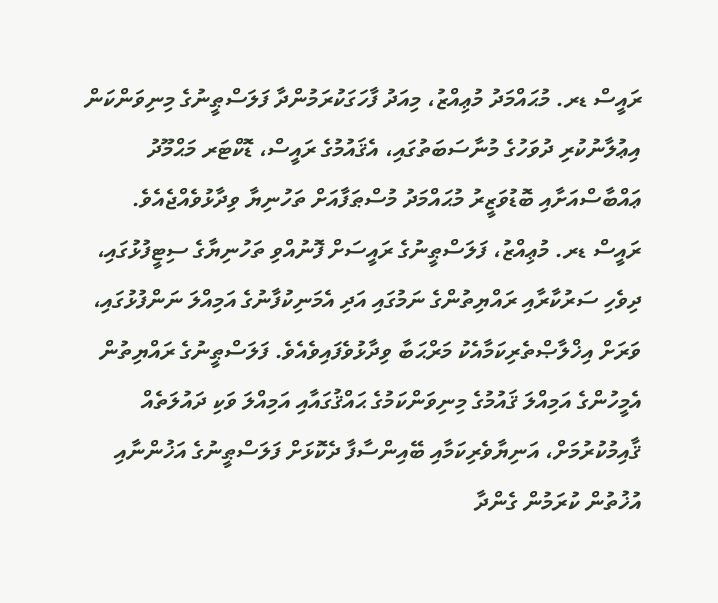ރައީސް ޑރ. މުޙައްމަދު މުޢިއްޒު، މިއަދު ފާހަގަކުރަމުންދާ ފަލަސްޠީނުގެ މިނިވަންކަން އިޢުލާނުކުރި ދުވަހުގެ މުނާސަބަތުގައި، އެޤައުމުގެ ރައީސް، ޑޮކްޓަރ މަޙްމޫދު ޢައްބާސްއަށާއި ބޮޑުވަޒީރު މުޙައްމަދު މުސްޠަފާއަށް ތަހުނިޔާ ވިދާޅުވެއްޖެއެވެ.
ރައީސް ޑރ. މުޢިއްޒު، ފަލަސްޠީނުގެ ރައީސަށް ފޮނުއްވި ތަހުނިޔާގެ ސިޓީފުޅުގައި، ދިވެހި ސަރުކާރާއި ރައްޔިތުންގެ ނަމުގައި އަދި އެމަނިކުފާނުގެ އަމިއްލަ ނަންފުޅުގައި، ވަރަށް އިޚްލާޞްތެރިކަމާއެކު މަރްޙަބާ ވިދާޅުވެފައިވެއެވެ. ފަލަސްޠީނުގެ ރައްޔިތުން އެމީހުންގެ އަމިއްލަ ޤައުމުގެ މިނިވަންކަމުގެ ޙައްޤުގައާއި އަމިއްލަ ވަކި ދައުލަތެއް ޤާއިމުކުރުމަށް، އަނިޔާވެރިކަމާއި ބޭއިންސާފާ ދެކޮޅަށް ފަލަސްޠީނުގެ އަޚުންނާއި އުޚުތުން ކުރަމުން ގެންދާ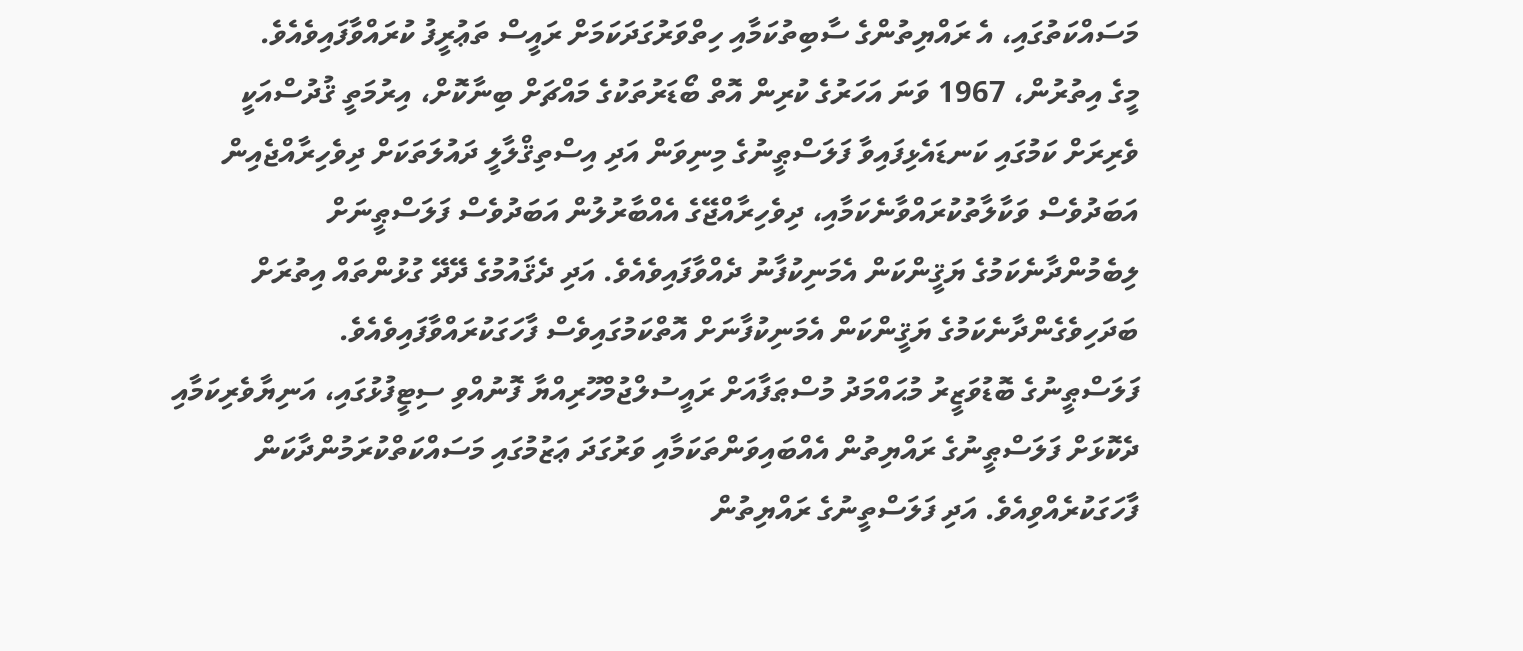މަސައްކަތުގައި، އެ ރައްޔިތުންގެ ސާބިތުކަމާއި ހިތްވަރުގަދަކަމަށް ރައީސް ތަޢުރީފު ކުރައްވާފައިވެއެވެ.
މީގެ އިތުރުން، 1967 ވަނަ އަހަރުގެ ކުރިން އޮތް ބޯޑަރުތަކުގެ މައްޗަށް ބިނާކޮށް، އިރުމަތީ ޤުދުސްއަކީ ވެރިރަށް ކަމުގައި ކަނޑައެޅިފައިވާ ފަލަސްޠީނުގެ މިނިވަން އަދި އިސްތިޤްލާލީ ދައުލަތަކަށް ދިވެހިރާއްޖެއިން އަބަދުވެސް ވަކާލާތުކުރައްވާނެކަމާއި، ދިވެހިރާއްޖޭގެ އެއްބާރުލުން އަބަދުވެސް ފަލަސްޠީނަށް ލިބެމުންދާނެކަމުގެ ޔަޤީންކަން އެމަނިކުފާނު ދެއްވާފައިވެއެވެ. އަދި ދެޤައުމުގެ ދޭދޭ ގުޅުންތައް އިތުރަށް ބަދަހިވެގެންދާނެކަމުގެ ޔަޤީންކަން އެމަނިކުފާނަށް އޮތްކަމުގައިވެސް ފާހަގަކުރައްވާފައިވެއެވެ.
ފަލަސްޠީނުގެ ބޮޑުވަޒީރު މުޙައްމަދު މުސްޠަފާއަށް ރައީސުލްޖުމްހޫރިއްޔާ ފޮނުއްވި ސިޓީފުޅުގައި، އަނިޔާވެރިކަމާއި ދެކޮޅަށް ފަލަސްޠީނުގެ ރައްޔިތުން އެއްބައިވަންތަކަމާއި ވަރުގަދަ ޢަޒުމުގައި މަސައްކަތްކުރަމުންދާކަން ފާހަގަކުރެއްވިއެވެ. އަދި ފަލަސްތީނުގެ ރައްޔިތުން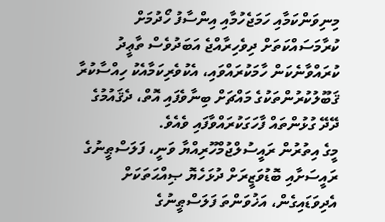މިނިވަންކަމާއި ހަމަޖެހުމާއި އިންސާފު ހޯދުމަށް ކުރާމަސައްކަތަށް ދިވެހިރާއްޖެ އަބަދުވެސް ތާޢީދު ކުރައްވާނެކަން ހާމަކުރައްވައި، އެކުވެރިކަމާއެކު ހިއްސާކުރާ ޤަބޫލުކުރުންތަކުގެ މައްޗަށް ބިނާވެފައި އޮތް، ދެޤައުމުގެ ދޭދޭ ގުޅުންތައް ފާހަގަކުރައްވާފައި ވެއެވެ.
މީގެ އިތުރުން ރައީސުލްޖުމްހޫރިއްޔާ ވަނީ، ފަލަސްޠީނުގެ ރައީސަށާއި ބޮޑުވަޒީރަށް ދުޅަހެޔޮ ޞިއްޙަތަކަށް އެދިވަޑައިގެން، އަޚުވަންތަ ފަލަސްޠީނުގެ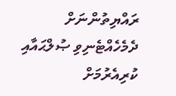ރައްޔިތުންނަށް ދެމެހެއްޓެނިވި ޞުލްޙައާއި ކުރިއެރުމަށް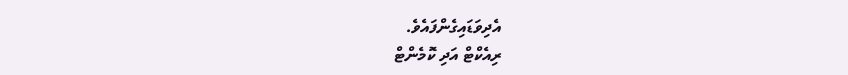އެދިވަޑައިގެންފައެވެ.
ރިއެކްޓް އަދި ކޮމެންޓް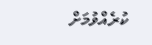ކުރެއްވުމަށް